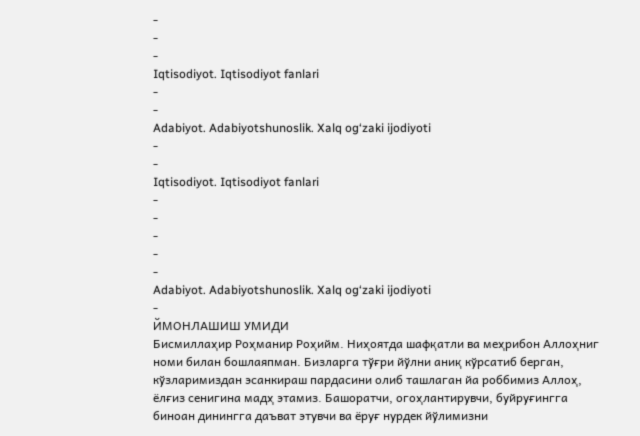-
-
-
Iqtisodiyot. Iqtisodiyot fanlari
-
-
Adabiyot. Adabiyotshunoslik. Xalq og‘zaki ijodiyoti
-
-
Iqtisodiyot. Iqtisodiyot fanlari
-
-
-
-
-
Adabiyot. Adabiyotshunoslik. Xalq og‘zaki ijodiyoti
-
ЙМОНЛАШИШ УМИДИ
Бисмиллаҳир Роҳманир Роҳийм. Ниҳоятда шафқатли ва меҳрибон Аллоҳниг номи билан бошлаяпман. Бизларга тўғри йўлни аниқ кўрсатиб берган, кўзларимиздан эсанкираш пардасини олиб ташлаган йа роббимиз Аллоҳ, ёлғиз сенигина мадҳ этамиз. Башоратчи, огоҳлантирувчи, буйруғингга биноан динингга даъват этувчи ва ёруғ нурдек йўлимизни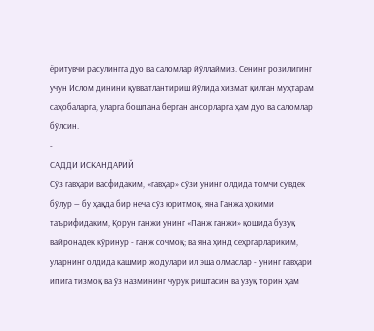ёритувчи расулингга дуо ва саломлар йўллаймиз. Сенинг розилигинг учун Ислом динини қувватлантириш йўлида хизмат қилган муҳтарам саҳобаларга, уларга бошпана берган ансорларга ҳам дуо ва саломлар бўлсин.
-
САДДИ ИСКАНДАРИЙ
Сўз гавҳари васфидаким, «гавҳар» сўзи унинг олдида томчи сувдек бўлур — бу ҳақда бир неча сўз юритмоқ, яна Ганжа ҳокими таърифидаким, Қорун ганжи унинг «Панж ганжи» қошида бузуқ вайронадек кўринур - ганж сочмоқ; ва яна ҳинд сеҳргарлариким, уларнинг олдида кашмир жодулари ил эша олмаслар - унинг гавҳари ипига тизмоқ ва ўз назмининг чурук риштасин ва узуқ торин ҳам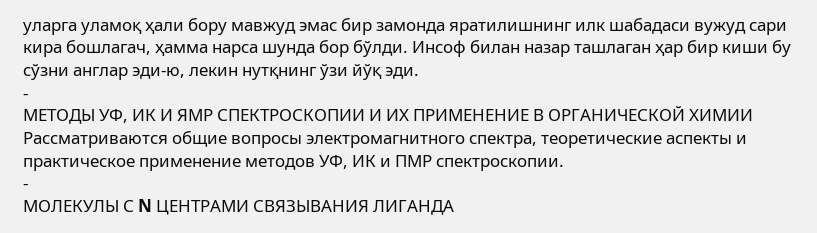уларга уламоқ ҳали бору мавжуд эмас бир замонда яратилишнинг илк шабадаси вужуд сари кира бошлагач, ҳамма нарса шунда бор бўлди. Инсоф билан назар ташлаган ҳар бир киши бу сўзни англар эди-ю, лекин нутқнинг ўзи йўқ эди.
-
МЕТОДЫ УФ, ИК И ЯМР СПЕКТРОСКОПИИ И ИХ ПРИМЕНЕНИЕ В ОРГАНИЧЕСКОЙ ХИМИИ
Рассматриваются общие вопросы электромагнитного спектра, теоретические аспекты и практическое применение методов УФ, ИК и ПМР спектроскопии.
-
МОЛЕКУЛЫ С N ЦЕНТРАМИ СВЯЗЫВАНИЯ ЛИГАНДА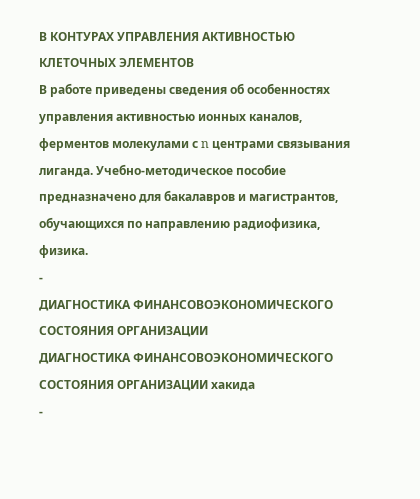В КОНТУРАХ УПРАВЛЕНИЯ АКТИВНОСТЬЮ КЛЕТОЧНЫХ ЭЛЕМЕНТОВ
В работе приведены сведения об особенностях управления активностью ионных каналов, ферментов молекулами с n центрами связывания лиганда. Учебно-методическое пособие предназначено для бакалавров и магистрантов, обучающихся по направлению радиофизика, физика.
-
ДИАГНОСТИКА ФИНАНСОВОЭКОНОМИЧЕСКОГО СОСТОЯНИЯ ОРГАНИЗАЦИИ
ДИАГНОСТИКА ФИНАНСОВОЭКОНОМИЧЕСКОГО СОСТОЯНИЯ ОРГАНИЗАЦИИ хакида
-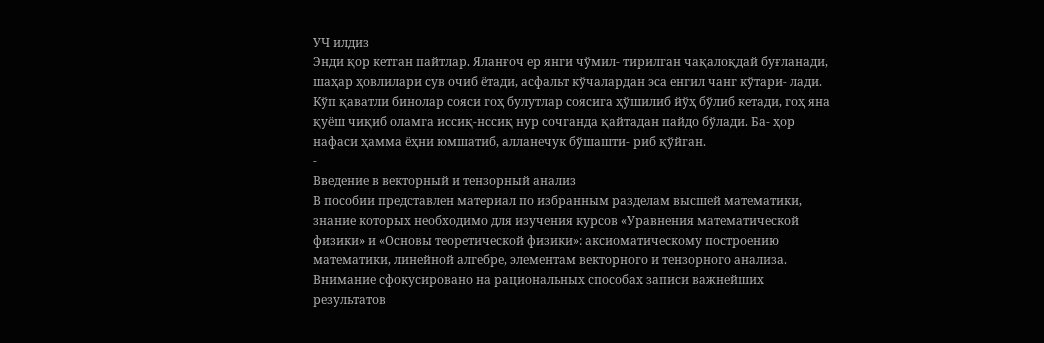УЧ илдиз
Энди қор кетган пайтлар. Яланғоч ер янги чўмил- тирилган чақалоқдай буғланади, шаҳар ҳовлилари сув очиб ётади, асфальт кўчалардан эса енгил чанг кўтари- лади. Кўп қаватли бинолар сояси гоҳ булутлар соясига ҳўшилиб йўҳ бўлиб кетади, гоҳ яна қуёш чиқиб оламга иссиқ-нссиқ нур сочганда қайтадан пайдо бўлади. Ба- ҳор нафаси ҳамма ёҳни юмшатиб, алланечук бўшашти- риб қўйган.
-
Введение в векторный и тензорный анализ
В пособии представлен материал по избранным разделам высшей математики, знание которых необходимо для изучения курсов «Уравнения математической физики» и «Основы теоретической физики»: аксиоматическому построению математики, линейной алгебре, элементам векторного и тензорного анализа. Внимание сфокусировано на рациональных способах записи важнейших результатов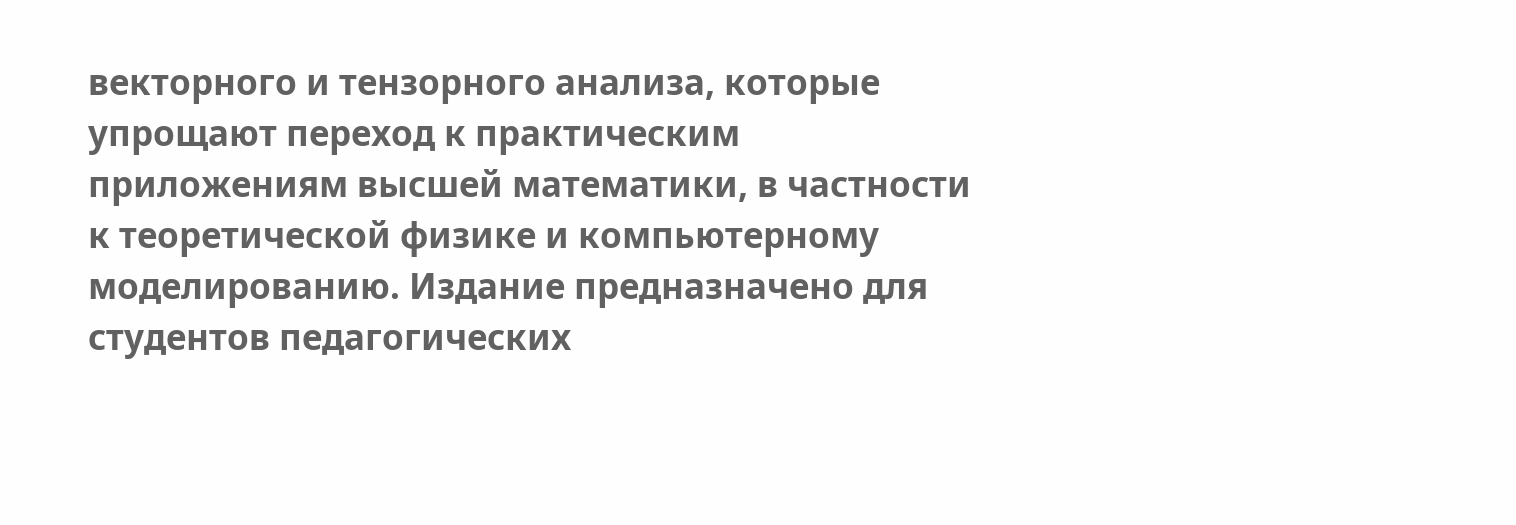векторного и тензорного анализа, которые упрощают переход к практическим приложениям высшей математики, в частности к теоретической физике и компьютерному моделированию. Издание предназначено для студентов педагогических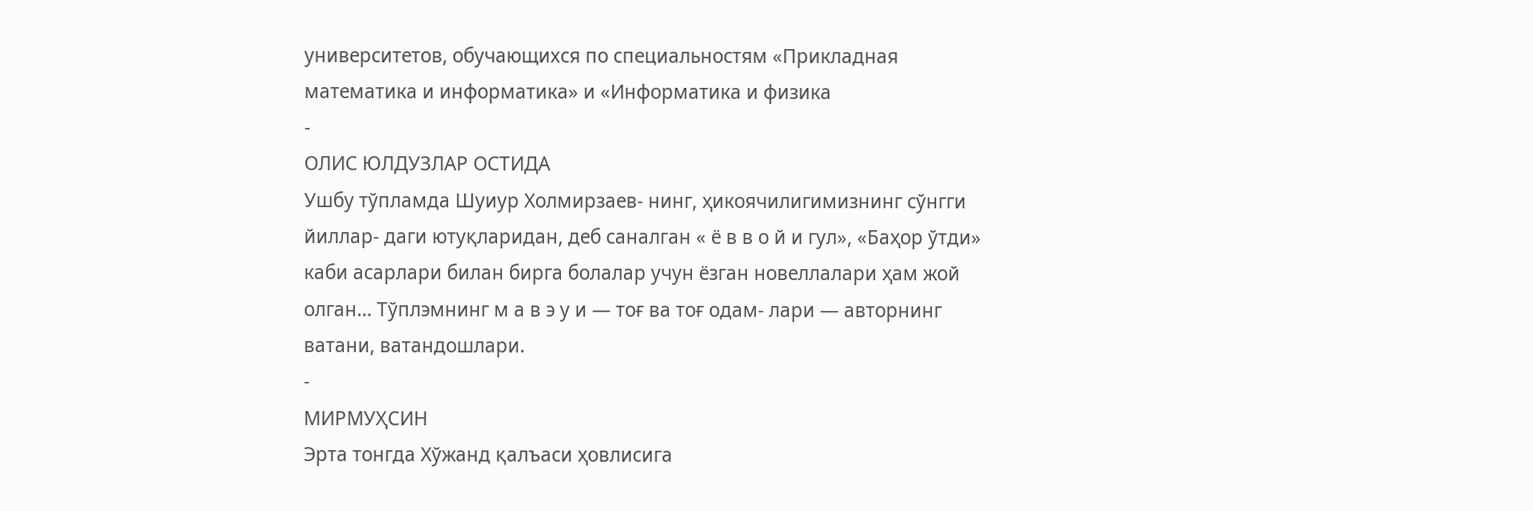университетов, обучающихся по специальностям «Прикладная математика и информатика» и «Информатика и физика
-
ОЛИС ЮЛДУЗЛАР ОСТИДА
Ушбу тўпламда Шуиур Холмирзаев- нинг, ҳикоячилигимизнинг сўнгги йиллар- даги ютуқларидан, деб саналган « ё в в о й и гул», «Баҳор ўтди» каби асарлари билан бирга болалар учун ёзган новеллалари ҳам жой олган... Тўплэмнинг м а в э у и — тоғ ва тоғ одам- лари — авторнинг ватани, ватандошлари.
-
МИРМУҲСИН
Эрта тонгда Хўжанд қалъаси ҳовлисига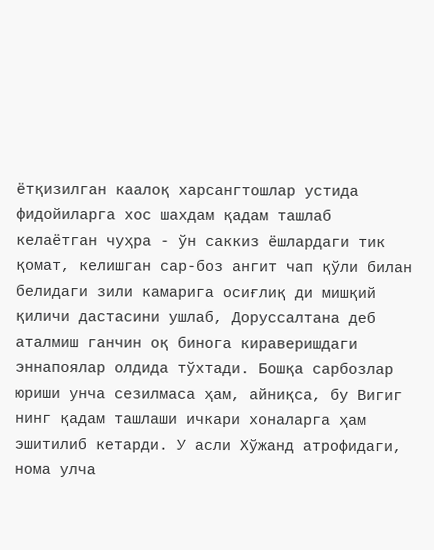ётқизилган каалоқ харсангтошлар устида фидойиларга хос шахдам қадам ташлаб келаётган чуҳра - ўн саккиз ёшлардаги тик қомат, келишган сар-боз ангит чап қўли билан белидаги зили камарига осиғлиқ ди мишқий қиличи дастасини ушлаб, Доруссалтана деб аталмиш ганчин оқ бинога кираверишдаги эннапоялар олдида тўхтади. Бошқа сарбозлар юриши унча сезилмаса ҳам, айниқса, бу Вигиг нинг қадам ташлаши ичкари хоналарга ҳам эшитилиб кетарди. У асли Хўжанд атрофидаги, нома улча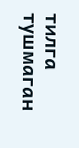тилга тушмаган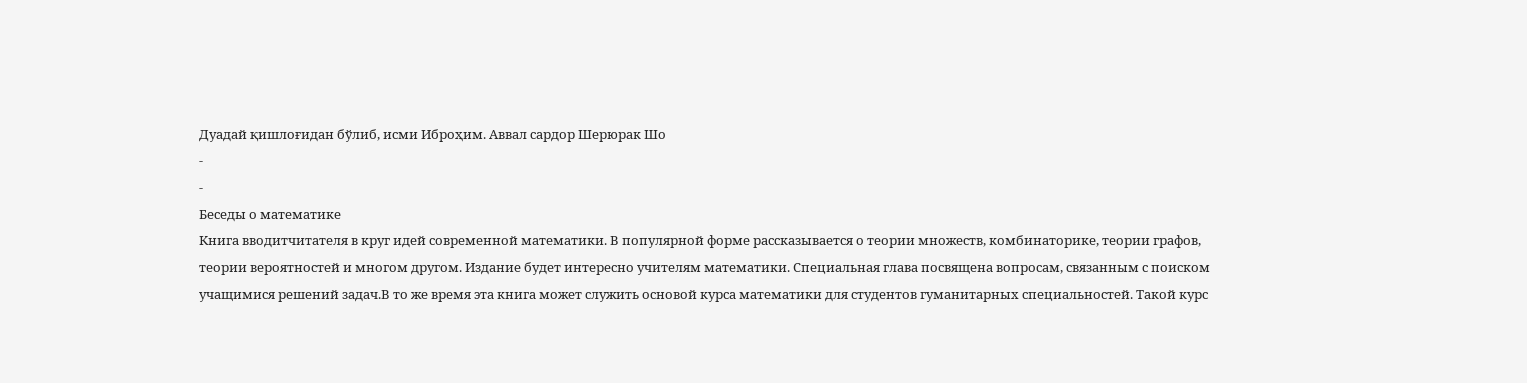Дуадай қишлоғидан бўлиб, исми Иброҳим. Аввал сардор Шерюрак Шо
-
-
Беседы о математике
Книга вводитчитателя в круг идей современной математики. В популярной форме рассказывается о теории множеств, комбинаторике, теории графов, теории вероятностей и многом другом. Издание будет интересно учителям математики. Специальная глава посвящена вопросам, связанным с поиском учащимися решений задач.В то же время эта книга может служить основой курса математики для студентов гуманитарных специальностей. Такой курс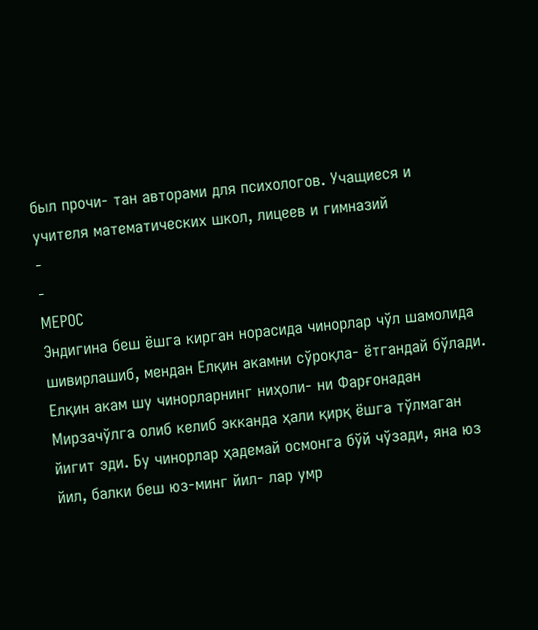был прочи- тан авторами для психологов. Учащиеся и учителя математических школ, лицеев и гимназий
-
-
МЕРОС
Эндигина беш ёшга кирган норасида чинорлар чўл шамолида шивирлашиб, мендан Елқин акамни сўроқла- ётгандай бўлади. Елқин акам шу чинорларнинг ниҳоли- ни Фарғонадан Мирзачўлга олиб келиб экканда ҳали қирқ ёшга тўлмаган йигит эди. Бу чинорлар ҳадемай осмонга бўй чўзади, яна юз йил, балки беш юз-минг йил- лар умр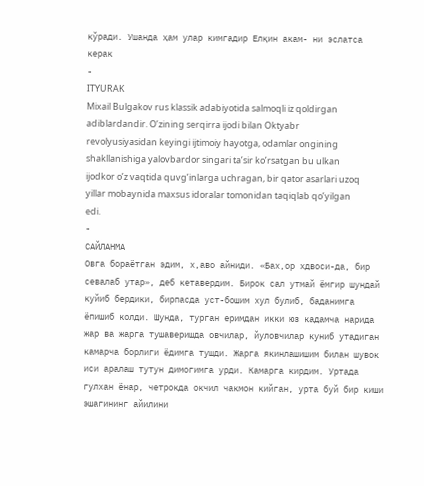кўради. Ушанда ҳам улар кимгадир Елқин акам- ни эслатса керак
-
ITYURAK
Mixail Bulgakov rus klassik adabiyotida salmoqli iz qoldirgan adiblardandir. O’zining serqirra ijodi bilan Oktyabr revolyusiyasidan keyingi ijtimoiy hayotga, odamlar ongining shakllanishiga yalovbardor singari ta’sir ko’rsatgan bu ulkan ijodkor o’z vaqtida quvg’inlarga uchragan, bir qator asarlari uzoq yillar mobaynida maxsus idoralar tomonidan taqiqlab qo’yilgan edi.
-
САЙЛАНМА
Овга бораётган эдим, х,аво айниди. «Бах,ор хдвоси-да, бир севалаб утар», деб кетавердим. Бирок сал утмай ёмгир шундай куйиб бердики, бирпасда уст-бошим хул булиб, баданимга ёпишиб колди. Шунда, турган еримдан икки юз кадамча нарида жар ва жарга тушаверишда овчилар, йуловчилар куниб утадиган камарча борлиги ёдимга тушди. Жарга якинлашишим билан шувок иси аралаш тутун димогимга урди. Камарга кирдим. Уртада гулхан ёнар, четрокда окчил чакмон кийган, урта буй бир киши эшагининг айилини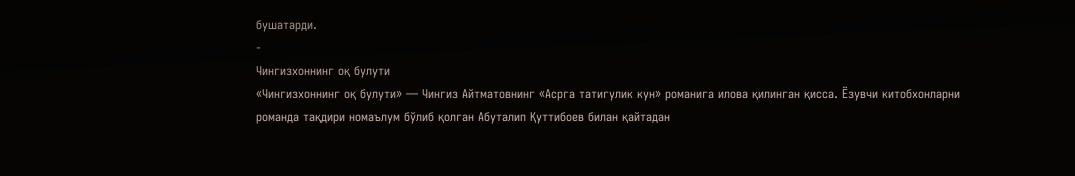бушатарди.
-
Чингизхоннинг оқ булути
«Чингизхоннинг оқ булути» — Чингиз Айтматовнинг «Асрга татигулик кун» романига илова қилинган қисса. Ёзувчи китобхонларни романда тақдири номаълум бўлиб қолган Абуталип Қуттибоев билан қайтадан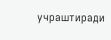учраштиради